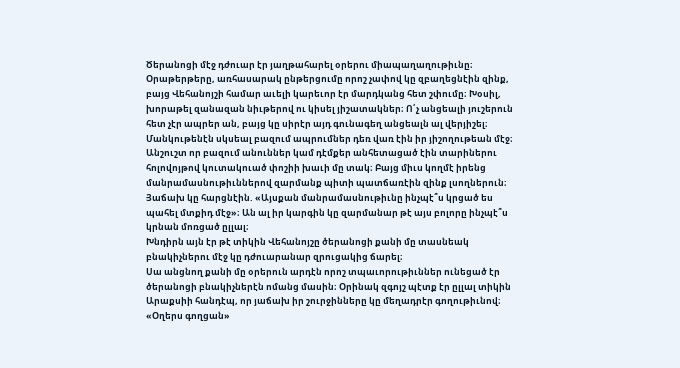Ծերանոցի մէջ դժուար էր յաղթահարել օրերու միապաղաղութիւնը։ Օրաթերթերը, առհասարակ ընթերցումը որոշ չափով կը զբաղեցնէին զինք, բայց Վեհանոյշի համար աւելի կարեւոր էր մարդկանց հետ շփումը։ Խօսիլ, խորաթել զանազան նիւթերով ու կիսել յիշատակներ։ Ո՛չ անցեալի յուշերուն հետ չէր ապրեր ան, բայց կը սիրէր այդ գունագեղ անցեալն ալ վերյիշել։ Մանկութենէն սկսեալ բազում ապրումներ դեռ վառ էին իր յիշողութեան մէջ։ Անշուշտ որ բազում անուններ կամ դէմքեր անհետացած էին տարիներու հոլովոյթով կուտակուած փոշիի խաւի մը տակ։ Բայց միւս կողմէ իրենց մանրամասնութիւններով զարմանք պիտի պատճառէին զինք լսողներուն։
Յաճախ կը հարցնէին. «Այսքան մանրամասնութիւնը ինչպէ՞ս կրցած ես պահել մտքիդ մէջ»։ Ան ալ իր կարգին կը զարմանար թէ այս բոլորը ինչպէ՞ս կրնան մոռցած ըլլալ։
Խնդիրն այն էր թէ տիկին Վեհանոյշը ծերանոցի քանի մը տասնեակ բնակիչներու մէջ կը դժուարանար զրուցակից ճարել։
Սա անցնող քանի մը օրերուն արդէն որոշ տպաւորութիւններ ունեցած էր ծերանոցի բնակիչներէն ոմանց մասին։ Օրինակ զգոյշ պէտք էր ըլլալ տիկին Արաքսիի հանդէպ, որ յաճախ իր շուրջինները կը մեղադրէր գողութիւնով։ «Օղերս գողցան»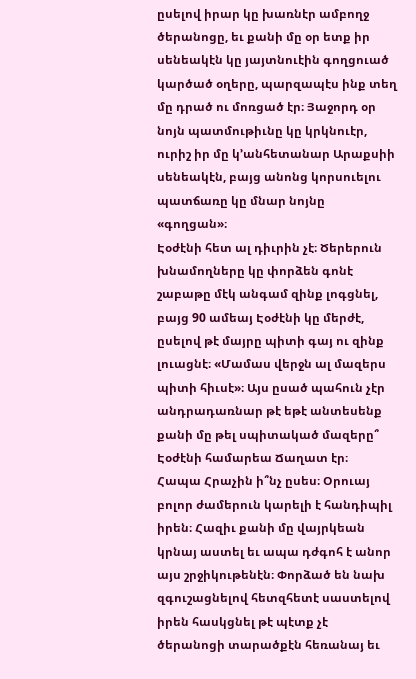ըսելով իրար կը խառնէր ամբողջ ծերանոցը, եւ քանի մը օր ետք իր սենեակէն կը յայտնուէին գողցուած կարծած օղերը, պարզապէս ինք տեղ մը դրած ու մոռցած էր։ Յաջորդ օր նոյն պատմութիւնը կը կրկնուէր, ուրիշ իր մը կ՚անհետանար Արաքսիի սենեակէն, բայց անոնց կորսուելու պատճառը կը մնար նոյնը «գողցան»։
Էօժէնի հետ ալ դիւրին չէ։ Ծերերուն խնամողները կը փորձեն գոնէ շաբաթը մէկ անգամ զինք լոգցնել, բայց 90 ամեայ Էօժէնի կը մերժէ, ըսելով թէ մայրը պիտի գայ ու զինք լուացնէ։ «Մամաս վերջն ալ մազերս պիտի հիւսէ»։ Այս ըսած պահուն չէր անդրադառնար թէ եթէ անտեսենք քանի մը թել սպիտակած մազերը՞ Էօժէնի համարեա Ճաղատ էր։
Հապա Հրաչին ի՞նչ ըսես։ Օրուայ բոլոր ժամերուն կարելի է հանդիպիլ իրեն։ Հազիւ քանի մը վայրկեան կրնայ աստել եւ ապա դժգոհ է անոր այս շրջիկութենէն։ Փորձած են նախ զգուշացնելով հետզհետէ սաստելով իրեն հասկցնել թէ պէտք չէ ծերանոցի տարածքէն հեռանայ եւ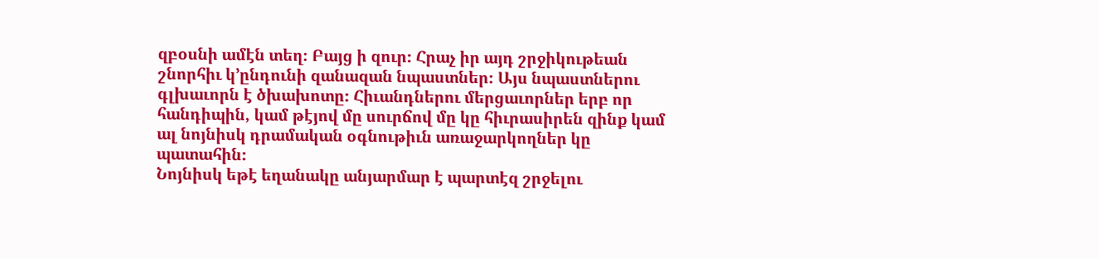զբօսնի ամէն տեղ։ Բայց ի զուր։ Հրաչ իր այդ շրջիկութեան շնորհիւ կ՚ընդունի զանազան նպաստներ։ Այս նպաստներու գլխաւորն է ծխախոտը։ Հիւանդներու մերցաւորներ երբ որ հանդիպին, կամ թէյով մը սուրճով մը կը հիւրասիրեն զինք կամ ալ նոյնիսկ դրամական օգնութիւն առաջարկողներ կը պատահին։
Նոյնիսկ եթէ եղանակը անյարմար է պարտէզ շրջելու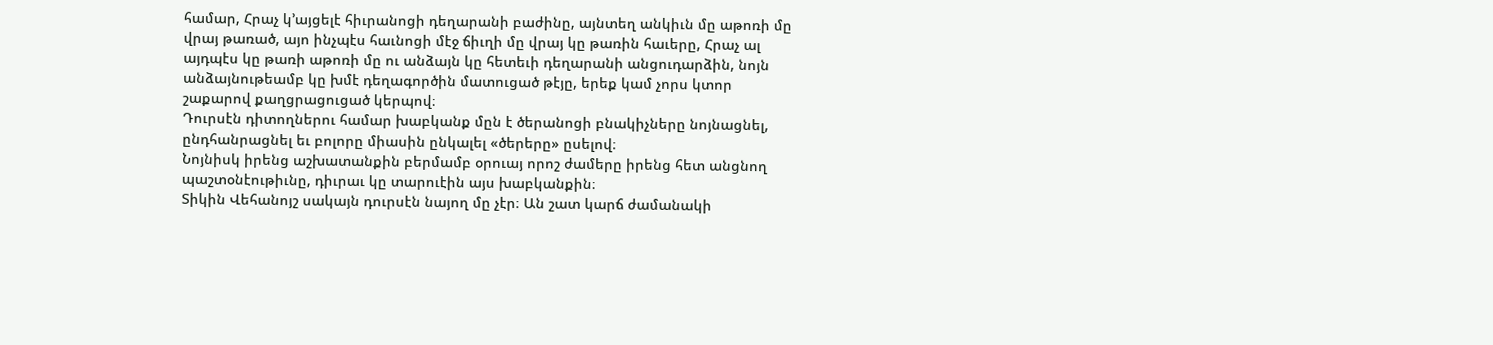համար, Հրաչ կ՚այցելէ հիւրանոցի դեղարանի բաժինը, այնտեղ անկիւն մը աթոռի մը վրայ թառած, այո ինչպէս հաւնոցի մէջ ճիւղի մը վրայ կը թառին հաւերը, Հրաչ ալ այդպէս կը թառի աթոռի մը ու անձայն կը հետեւի դեղարանի անցուդարձին, նոյն անձայնութեամբ կը խմէ դեղագործին մատուցած թէյը, երեք կամ չորս կտոր շաքարով քաղցրացուցած կերպով։
Դուրսէն դիտողներու համար խաբկանք մըն է ծերանոցի բնակիչները նոյնացնել, ընդհանրացնել եւ բոլորը միասին ընկալել «ծերերը» ըսելով։
Նոյնիսկ իրենց աշխատանքին բերմամբ օրուայ որոշ ժամերը իրենց հետ անցնող պաշտօնէութիւնը, դիւրաւ կը տարուէին այս խաբկանքին։
Տիկին Վեհանոյշ սակայն դուրսէն նայող մը չէր։ Ան շատ կարճ ժամանակի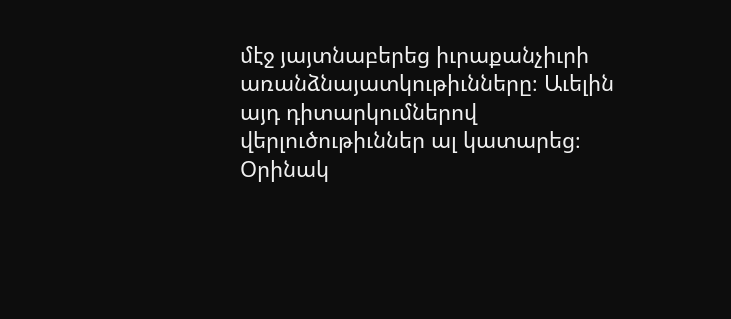մէջ յայտնաբերեց իւրաքանչիւրի առանձնայատկութիւնները։ Աւելին այդ դիտարկումներով վերլուծութիւններ ալ կատարեց։ Օրինակ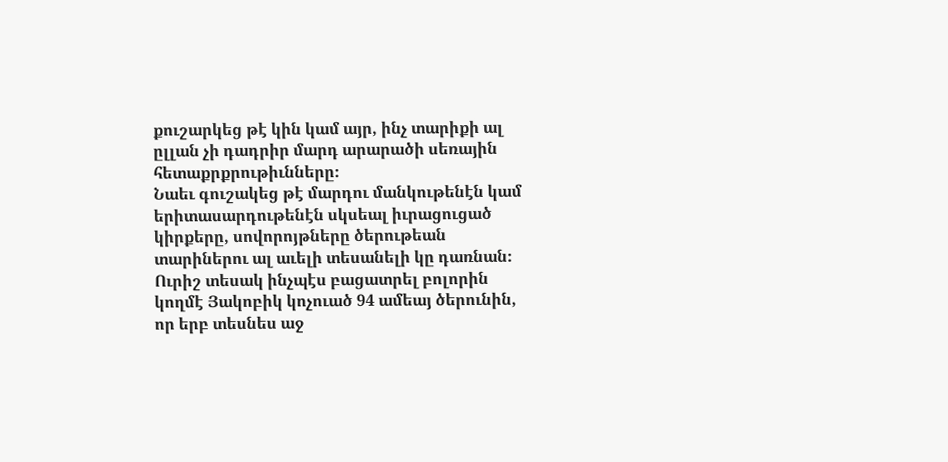քուշարկեց թէ կին կամ այր, ինչ տարիքի ալ ըլլան չի դադրիր մարդ արարածի սեռային հետաքրքրութիւնները։
Նաեւ գուշակեց թէ մարդու մանկութենէն կամ երիտասարդութենէն սկսեալ իւրացուցած կիրքերը, սովորոյթները ծերութեան տարիներու ալ աւելի տեսանելի կը դառնան։ Ուրիշ տեսակ ինչպէս բացատրել բոլորին կողմէ Յակոբիկ կոչուած 94 ամեայ ծերունին, որ երբ տեսնես աջ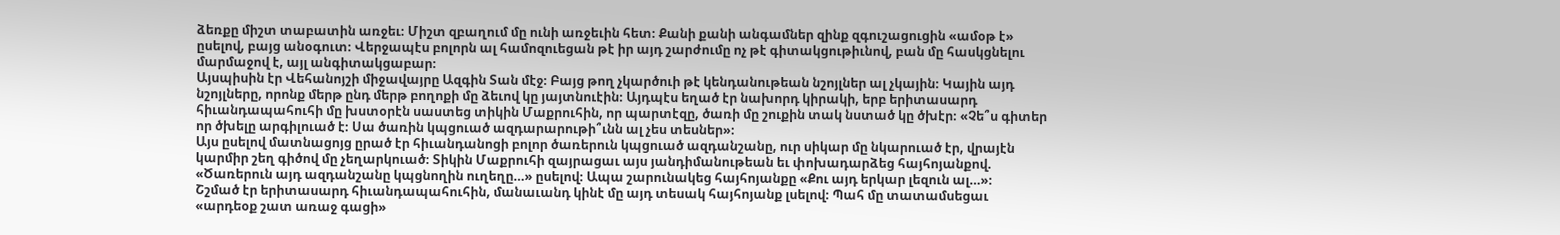ձեռքը միշտ տաբատին առջեւ։ Միշտ զբաղում մը ունի առջեւին հետ։ Քանի քանի անգամներ զինք զգուշացուցին «ամօթ է» ըսելով, բայց անօգուտ։ Վերջապէս բոլորն ալ համոզուեցան թէ իր այդ շարժումը ոչ թէ գիտակցութիւնով, բան մը հասկցնելու մարմաջով է, այլ անգիտակցաբար։
Այսպիսին էր Վեհանոյշի միջավայրը Ազգին Տան մէջ։ Բայց թող չկարծուի թէ կենդանութեան նշոյլներ ալ չկային։ Կային այդ նշոյլները, որոնք մերթ ընդ մերթ բողոքի մը ձեւով կը յայտնուէին։ Այդպէս եղած էր նախորդ կիրակի, երբ երիտասարդ հիւանդապահուհի մը խստօրէն սաստեց տիկին Մաքրուհին, որ պարտէզը, ծառի մը շուքին տակ նստած կը ծխէր։ «Չե՞ս գիտեր որ ծխելը արգիլուած է։ Սա ծառին կպցուած ազդարարութի՞ւնն ալ չես տեսներ»։
Այս ըսելով մատնացոյց ըրած էր հիւանդանոցի բոլոր ծառերուն կպցուած ազդանշանը, ուր սիկար մը նկարուած էր, վրայէն կարմիր շեղ գիծով մը չեղարկուած։ Տիկին Մաքրուհի զայրացաւ այս յանդիմանութեան եւ փոխադարձեց հայհոյանքով. «Ծառերուն այդ ազդանշանը կպցնողին ուղեղը…» ըսելով։ Ապա շարունակեց հայհոյանքը «Քու այդ երկար լեզուն ալ…»։
Շշմած էր երիտասարդ հիւանդապահուհին, մանաւանդ կինէ մը այդ տեսակ հայհոյանք լսելով։ Պահ մը տատամսեցաւ «արդեօք շատ առաջ գացի»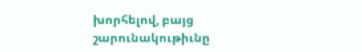խորհելով, բայց շարունակութիւնը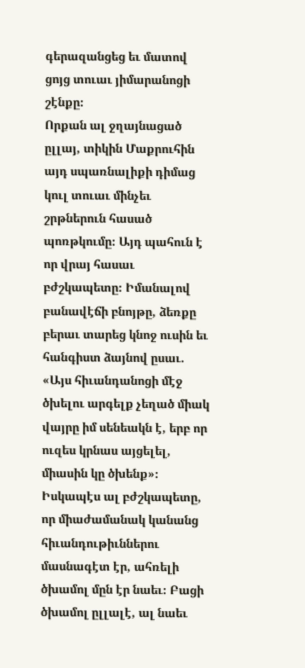գերազանցեց եւ մատով ցոյց տուաւ յիմարանոցի շէնքը։
Որքան ալ ջղայնացած ըլլայ, տիկին Մաքրուհին այդ սպառնալիքի դիմաց կուլ տուաւ մինչեւ շրթներուն հասած պոռթկումը։ Այդ պահուն է որ վրայ հասաւ բժշկապետը։ Իմանալով բանավէճի բնոյթը, ձեռքը բերաւ տարեց կնոջ ուսին եւ հանգիստ ձայնով ըսաւ. «Այս հիւանդանոցի մէջ ծխելու արգելք չեղած միակ վայրը իմ սենեակն է, երբ որ ուզես կրնաս այցելել, միասին կը ծխենք»։
Իսկապէս ալ բժշկապետը, որ միաժամանակ կանանց հիւանդութիւններու մասնագէտ էր, ահռելի ծխամոլ մըն էր նաեւ։ Բացի ծխամոլ ըլլալէ, ալ նաեւ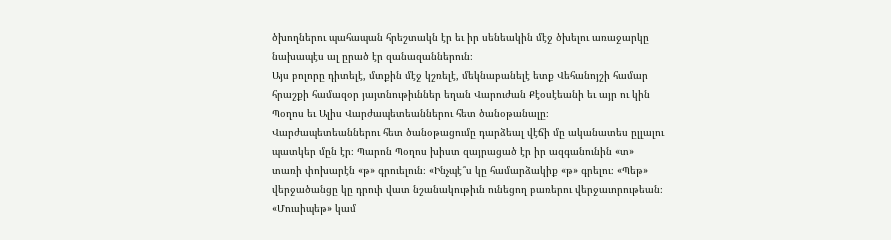ծխողներու պահապան հրեշտակն էր եւ իր սենեակին մէջ ծխելու առաջարկը նախապէս ալ ըրած էր զանազաններուն։
Այս բոլորը դիտելէ, մտքին մէջ կշռելէ, մեկնաբանելէ ետք Վեհանոյշի համար հրաշքի համազօր յայտնութիւններ եղան Վարուժան Քէօսէեանի եւ այր ու կին Պօղոս եւ Ալիս Վարժապետեաններու հետ ծանօթանալը։
Վարժապետեաններու հետ ծանօթացումը դարձեալ վէճի մը ականատես ըլլալու պատկեր մըն էր։ Պարոն Պօղոս խիստ զայրացած էր իր ազգանունին «տ» տառի փոխարէն «թ» գրուելուն։ «Ինչպէ՞ս կը համարձակիք «թ» գրելու։ «Պեթ» վերջածանցը կը դրուի վատ նշանակութիւն ունեցող բառերու վերջաւորութեան։ «Մուսիպեթ» կամ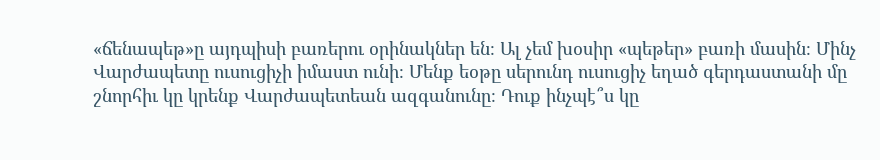«ճենապեթ»ը այդպիսի բառերու օրինակներ են։ Ալ չեմ խօսիր «պեթեր» բառի մասին։ Մինչ Վարժապետը ուսուցիչի իմաստ ունի։ Մենք եօթը սերունդ ուսուցիչ եղած գերդաստանի մը շնորհիւ կը կրենք Վարժապետեան ազգանունը։ Դուք ինչպէ՞ս կը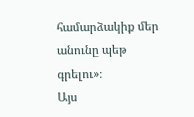համարձակիք մեր անունը պեթ գրելու»։
Այս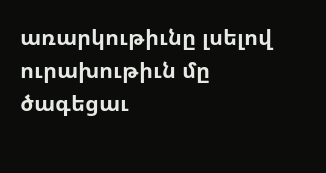առարկութիւնը լսելով ուրախութիւն մը ծագեցաւ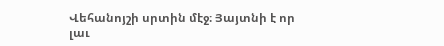Վեհանոյշի սրտին մէջ։ Յայտնի է որ լաւ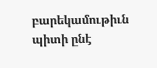բարեկամութիւն պիտի ընէ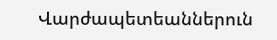Վարժապետեաններուն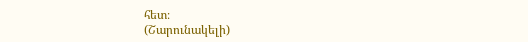հետ։
(Շարունակելի)